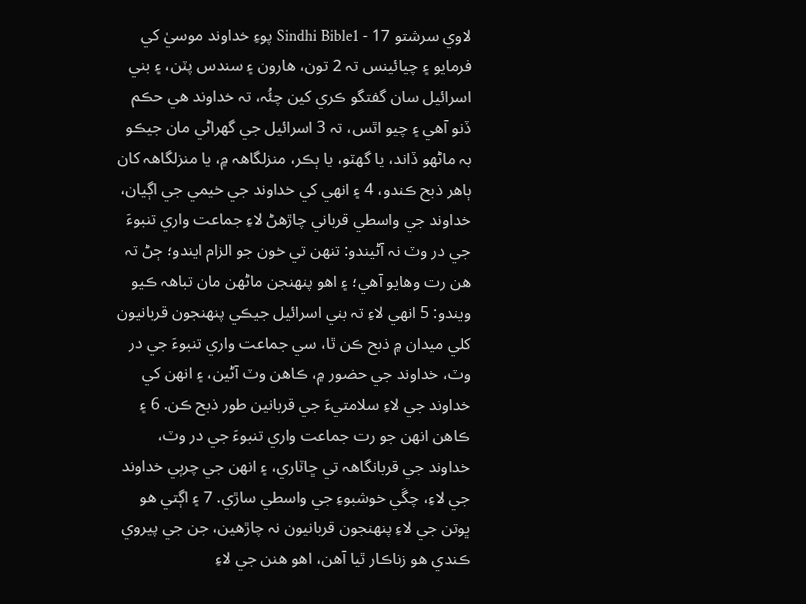لاوي سرشتو 17 - Sindhi Bible1 پوءِ خداوند موسيٰ کي فرمايو ۽ چيائينس تہ 2 تون، هارون ۽ سندس پٽن، ۽ بني اسرائيل سان گفتگو ڪري کين چئُہ، تہ خداوند هي حڪم ڏنو آهي ۽ چيو اٿس، تہ 3 اسرائيل جي گهراڻي مان جيڪو بہ ماڻهو ڏاند، يا گهٽو، يا ٻڪر، منزلگاهہ ۾، يا منزلگاهہ کان ٻاهر ذبح ڪندو، 4 ۽ انهي کي خداوند جي خيمي جي اڳيان، خداوند جي واسطي قرباني چاڙهڻ لاءِ جماعت واري تنبوءَ جي در وٽ نہ آڻيندو: تنهن تي خون جو الزام ايندو؛ ڄڻ تہ هن رت وهايو آهي؛ ۽ اهو پنهنجن ماڻهن مان تباهہ ڪيو ويندو: 5 انهي لاءِ تہ بني اسرائيل جيڪي پنهنجون قربانيون کلي ميدان ۾ ذبح ڪن ٿا، سي جماعت واري تنبوءَ جي در وٽ، خداوند جي حضور ۾، ڪاهن وٽ آڻين، ۽ انهن کي خداوند جي لاءِ سلامتيءَ جي قربانين طور ذبح ڪن. 6 ۽ ڪاهن انهن جو رت جماعت واري تنبوءَ جي در وٽ، خداوند جي قربانگاهہ تي ڇاٽاري، ۽ انهن جي چرٻي خداوند جي لاءِ، چڱي خوشبوءِ جي واسطي ساڙي. 7 ۽ اڳتي هو ڀوتن جي لاءِ پنهنجون قربانيون نہ چاڙهين، جن جي پيروي ڪندي هو زناڪار ٿيا آهن، اهو هنن جي لاءِ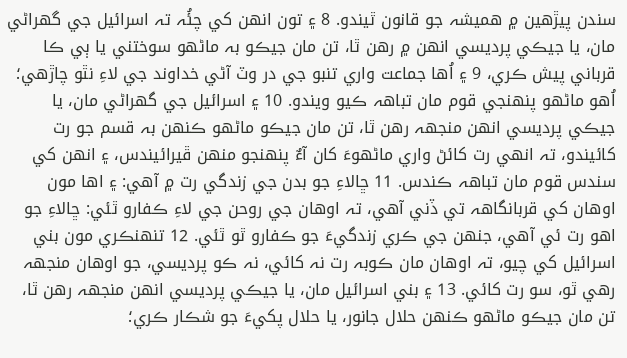سندن پيڙهين ۾ هميشہ جو قانون ٿيندو. 8 ۽ تون انهن کي چئُہ تہ اسرائيل جي گهراڻي مان، يا جيڪي پرديسي انهن ۾ رهن ٿا، تن مان جيڪو بہ ماڻهو سوختني يا ٻي ڪا قرباني پيش ڪري، 9 ۽ اُها جماعت واري تنبو جي در وٽ آڻي خداوند جي لاءِ نٿو چاڙهي؛ اُهو ماڻهو پنهنجي قوم مان تباهہ ڪيو ويندو. 10 ۽ اسرائيل جي گهراڻي مان، يا جيڪي پرديسي انهن منجهہ رهن ٿا، تن مان جيڪو ماڻهو ڪنهن بہ قسم جو رت کائيندو، تہ انهي رت کائڻ واري ماڻهوءَ کان آءٌ پنهنجو منهن ڦيرائيندس، ۽ انهن کي سندس قوم مان تباهہ ڪندس. 11 ڇالاءِ جو بدن جي زندگي رت ۾ آهي: ۽ اها مون اوهان کي قربانگاهہ تي ڏني آهي، تہ اوهان جي روحن جي لاءِ ڪفارو ٿئي: ڇالاءِ جو اهو رت ئي آهي، جنهن جي ڪري زندگيءَ جو ڪفارو ٿو ٿئي. 12 تنهنڪري مون بني اسرائيل کي چيو، تہ اوهان مان ڪوبہ رت نہ کائي، نہ ڪو پرديسي، جو اوهان منجهہ رهي ٿو، سو رت کائي. 13 ۽ بني اسرائيل مان، يا جيڪي پرديسي انهن منجهہ رهن ٿا، تن مان جيڪو ماڻهو ڪنهن حلال جانور، يا حلال پکيءَ جو شڪار ڪري؛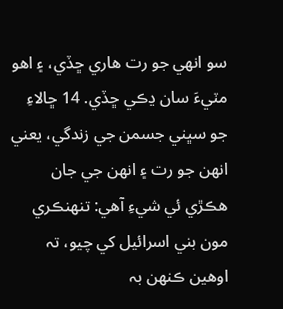سو انهي جو رت هاري ڇڏي، ۽ اهو مٽيءَ سان ڍڪي ڇڏي. 14 ڇالاءِ جو سڀني جسمن جي زندگي، يعني انهن جو رت ۽ انهن جي جان هڪڙي ئي شيءِ آهي: تنهنڪري مون بني اسرائيل کي چيو، تہ اوهين ڪنهن بہ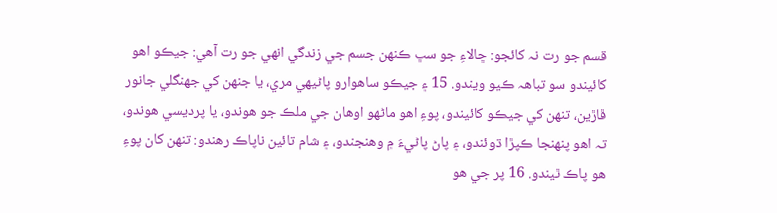قسم جو رت نہ کائجو: ڇالاءِ جو سڀ ڪنهن جسم جي زندگي انهي جو رت آهي: جيڪو اهو کائيندو سو تباهہ ڪيو ويندو. 15 ۽ جيڪو ساهوارو پاڻيهي مري، يا جنهن کي جهنگلي جانور ڦاڙين، تنهن کي جيڪو کائيندو، پوءِ اهو ماڻهو اوهان جي ملڪ جو هوندو، يا پرديسي هوندو، تہ اهو پنهنجا ڪپڙا ڌوئندو، ۽ پاڻ پاڻيءَ ۾ وهنجندو، ۽ شام تائين ناپاڪ رهندو: تنهن کان پوءِ هو پاڪ ٿيندو. 16 پر جي هو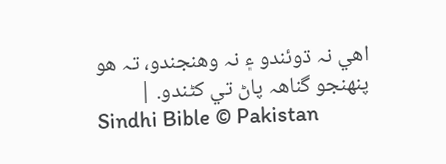اهي نہ ڌوئندو ۽ نہ وهنجندو، تہ هو پنهنجو گناهہ پاڻ تي کڻندو. |
Sindhi Bible © Pakistan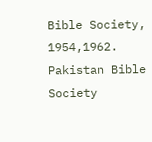Bible Society, 1954,1962.
Pakistan Bible Society